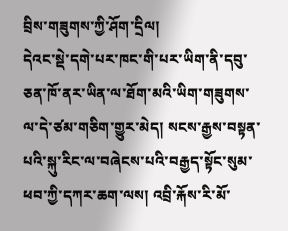བྲིས་གཟུགས་ཀྱི་ཤོག་དྲིལ།
དེའང་སྡེ་དགེ་པར་ཁང་གི་པར་ཡིག་ནི་དབུ་ཅན་ཁོ་ནར་ཡིན་ལ་ཐོག་མའི་ཡིག་གཟུགས་ལ་དེ་ཙམ་གཅིག་གྱུར་མེད། སངས་རྒྱས་བསྟན་པའི་སྐུ་རིང་ལ་བཞེངས་པའི་བརྒྱད་སྟོང་སུམ་ཕབ་ཀྱི་དཀར་ཆག་ལས། འབྲི་རྐོས་རི་མོ་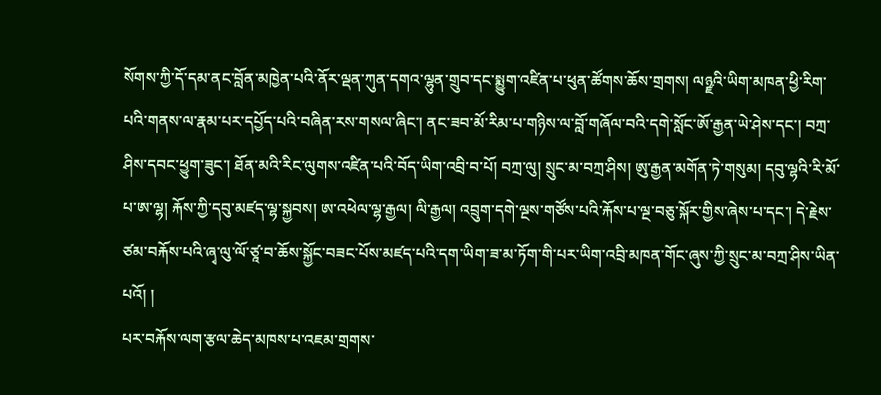སོགས་ཀྱི་དོ་དམ་ནང་བློན་མཁྱེན་པའི་ནོར་ལྡན་ཀུན་དགའ་ལྷུན་གྲུབ་དང་སྨྱུག་འཛིན་པ་ཕུན་ཚོགས་ཆོས་གྲགས། ལཉྫའི་ཡིག་མཁན་ཕྱི་རིག་པའི་གནས་ལ་རྣམ་པར་དཔྱོད་པའི་བཞིན་རས་གསལ་ཞིང་། ནང་ཟབ་མོ་རིམ་པ་གཉིས་ལ་བློ་གཞོལ་བའི་དགེ་སློང་ཨོ་རྒྱན་ཡེ་ཤེས་དང་། བཀྲ་ཤིས་དབང་ཕྱུག་ཟུང་། ཐོན་མའི་རིང་ལུགས་འཛིན་པའི་བོད་ཡིག་འབྲི་བ་པོ། བཀྲ་ལུ། སྲུང་མ་བཀྲ་ཤིས། ཨུ་རྒྱན་མགོན་ཏེ་གསུམ། དབུ་ལྷའི་རི་མོ་པ་ཨ་ལྷ། རྐོས་ཀྱི་དབུ་མཛད་ལྷ་སྐྱབས། ཨ་འཕེལ་ལྷ་རྒྱལ། ལི་རྒྱལ། འབྲུག་དགེ་ལྔས་གཙོས་པའི་རྐོས་པ་ལྔ་བཅུ་སྐོར་གྱིས་ཞེས་པ་དང་། དེ་རྗེས་ཙམ་བརྐོས་པའི་ཞྭ་ལུ་ལོ་ཙཱ་བ་ཆོས་སྐྱོང་བཟང་པོས་མཛད་པའི་དག་ཡིག་ཟ་མ་ཏོག་གི་པར་ཡིག་འབྲི་མཁན་གོང་ཞུས་ཀྱི་སྲུང་མ་བཀྲ་ཤིས་ཡིན་པའོ། །
པར་བརྐོས་ལག་རྩལ་ཆེད་མཁས་པ་འཇམ་གྲགས་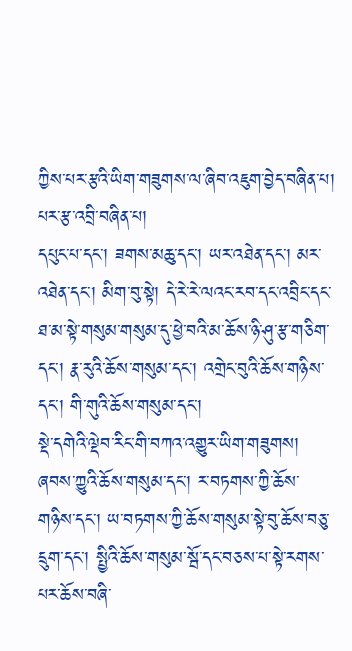ཀྱིས་པར་རྩའི་ཡིག་གཟུགས་ལ་ཞིབ་འཇུག་བྱེད་བཞིན་པ།
པར་རྩ་འབྲི་བཞིན་པ།
དཔུང་པ་དང་། ཟགས་མཆུ་དང་། ཡར་འཐེན་དང་། མར་འཐེན་དང་། མིག་བུ་སྟེ། དེ་རེ་རེ་ལའང་རབ་དང་འབྲིང་དང་ཐ་མ་སྟེ་གསུམ་གསུམ་དུ་ཕྱེ་བའི་མ་ཆོས་ཉི་ཤུ་རྩ་གཅིག་དང་། རྣ་རུའི་ཆོས་གསུམ་དང་། འགྲེང་བུའི་ཆོས་གཉིས་དང་། གི་གུའི་ཆོས་གསུམ་དང་།
སྡེ་དགེའི་ལྡེབ་རིང་གི་བཀའ་འགྱུར་ཡིག་གཟུགས།
ཞབས་ཀྱུའི་ཆོས་གསུམ་དང་། ར་བཏགས་ཀྱི་ཆོས་གཉིས་དང་། ཡ་བཏགས་ཀྱི་ཆོས་གསུམ་སྟེ་བུ་ཆོས་བཅུ་དྲུག་དང་། སྤྱིའི་ཆོས་གསུམ་སྦོ་དང་བཅས་པ་སྟེ་རགས་པར་ཆོས་བཞི་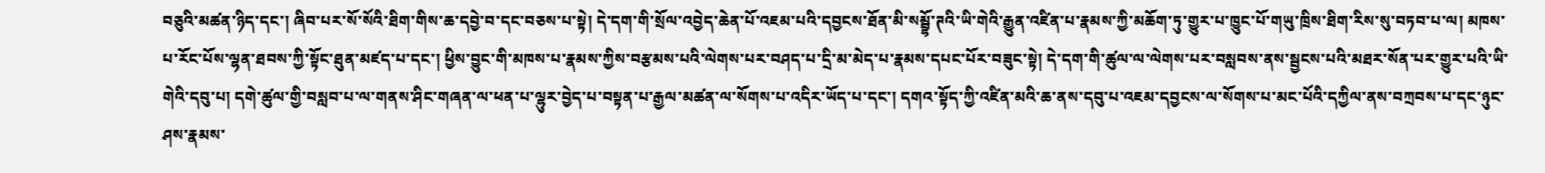བཅུའི་མཚན་ཉིད་དང་། ཞིབ་པར་སོ་སོའི་ཐིག་གིས་ཆ་དབྱེ་བ་དང་བཅས་པ་སྟེ། དེ་དག་གི་སྲོལ་འབྱེད་ཆེན་པོ་འཇམ་པའི་དབྱངས་ཐོན་མི་སམྦྷོ་ཊའི་ཡི་གེའི་རྒྱུན་འཛིན་པ་རྣམས་ཀྱི་མཆོག་ཏུ་གྱུར་པ་ཁྱུང་པོ་གཡུ་ཁྲིས་ཐིག་རིས་སུ་བཏབ་པ་ལ། མཁས་པ་རོང་པོས་ལྷན་ཐབས་ཀྱི་སྟོང་ཐུན་མཛད་པ་དང་། ཕྱིས་བྱུང་གི་མཁས་པ་རྣམས་ཀྱིས་བརྩམས་པའི་ལེགས་པར་བཤད་པ་དྲི་མ་མེད་པ་རྣམས་དཔང་པོར་བཟུང་སྟེ། དེ་དག་གི་ཚུལ་ལ་ལེགས་པར་བསླབས་ནས་སྦྱངས་པའི་མཐར་སོན་པར་གྱུར་པའི་ཡི་གེའི་དབུ་པ། དགེ་ཚུལ་གྱི་བསླབ་པ་ལ་གནས་ཤིང་གཞན་ལ་ཕན་པ་ལྷུར་བྱེད་པ་བསྟན་པ་རྒྱལ་མཚན་ལ་སོགས་པ་འདིར་ཡོད་པ་དང་། དགའ་སྟོད་ཀྱི་འཛིན་མའི་ཆ་ནས་དབུ་པ་འཇམ་དབྱངས་ལ་སོགས་པ་མང་པོའི་དཀྱིལ་ནས་བཀྲབས་པ་དང་ཉུང་ཤས་རྣམས་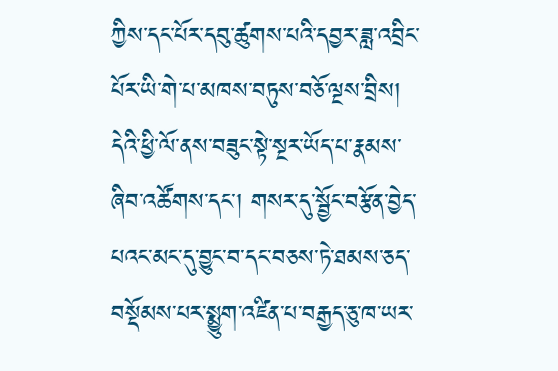ཀྱིས་དང་པོར་དབུ་ཚུགས་པའི་དབྱར་ཟླ་འབྲིང་པོར་ཡི་གེ་པ་མཁས་བཏུས་བཅོ་ལྔས་བྲིས། དེའི་ཕྱི་ལོ་ནས་བཟུང་སྟེ་སྔར་ཡོད་པ་རྣམས་ཞིབ་འཚོགས་དང་། གསར་དུ་སྦྱོང་བརྩོན་བྱེད་པའང་མང་དུ་བྱུང་བ་དང་བཅས་ཏེ་ཐམས་ཅད་བསྡོམས་པར་སྨྱུག་འཛིན་པ་བརྒྱད་ཅུ་ཁ་ཡར་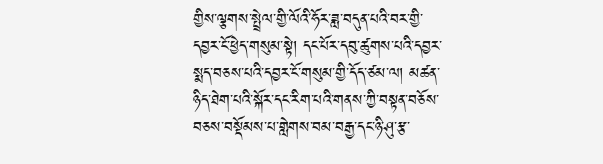གྱིས་ལྕགས་སྤྲེལ་གྱི་ལོའི་ཧོར་ཟླ་བདུན་པའི་བར་གྱི་དབྱར་ངོ་ཕྱེད་གསུམ་སྟེ། དང་པོར་དབུ་ཚུགས་པའི་དབྱར་སྨད་བཅས་པའི་དབྱར་ངོ་གསུམ་གྱི་དོད་ཙམ་ལ། མཚན་ཉིད་ཐེག་པའི་སྐོར་དང་རིག་པའི་གནས་ཀྱི་བསྟན་བཅོས་བཅས་བསྡོམས་པ་གླེགས་བམ་བརྒྱ་དང་ཉི་ཤུ་རྩ་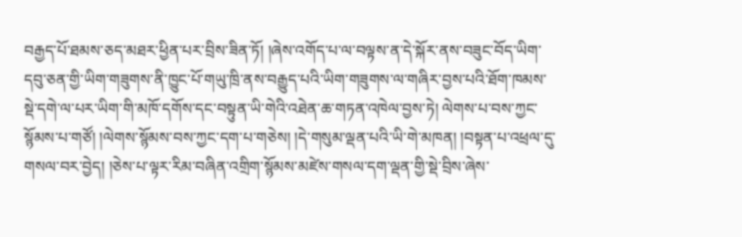བརྒྱད་པོ་ཐམས་ཅད་མཐར་ཕྱིན་པར་བྲིས་ཟིན་ཏོ། །ཞེས་འགོད་པ་ལ་བལྟས་ན་དེ་སྐོར་ནས་བཟུང་བོད་ཡིག་དབུ་ཅན་གྱི་ཡིག་གཟུགས་ནི་ཁྱུང་པོ་གཡུ་ཁྲི་ནས་བརྒྱུད་པའི་ཡིག་གཟུགས་ལ་གཞིར་བྱས་པའི་ཐོག་ཁམས་སྡེ་དགེ་ལ་པར་ཡིག་གི་མཁོ་དགོས་དང་བསྟུན་ཡི་གེའི་འཐེན་ཆ་གཏན་འཁེལ་བྱས་ཏེ། ལེགས་པ་བས་ཀྱང་སྙོམས་པ་གཙོ། །ལེགས་སྙོམས་བས་ཀྱང་དག་པ་གཅེས། །དེ་གསུམ་ལྡན་པའི་ཡི་གེ་མཁན། །བསྟན་པ་འཕྲལ་དུ་གསལ་བར་བྱེད། །ཅེས་པ་ལྟར་རིམ་བཞིན་འགྲིག་སྙོམས་མཛེས་གསལ་དག་ལྡན་གྱི་སྡེ་བྲིས་ཞེས་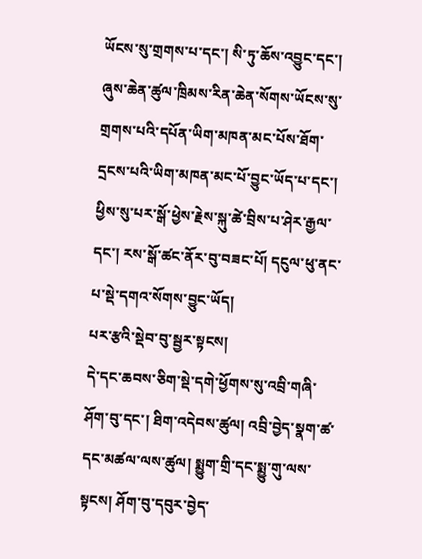ཡོངས་སུ་གྲགས་པ་དང་། སི་ཏུ་ཆོས་འབྱུང་དང་། ཞུས་ཆེན་ཚུལ་ཁྲིམས་རིན་ཆེན་སོགས་ཡོངས་སུ་གྲགས་པའི་དཔོན་ཡིག་མཁན་མང་པོས་ཐོག་དྲངས་པའི་ཡིག་མཁན་མང་པོ་བྱུང་ཡོད་པ་དང་། ཕྱིས་སུ་པར་སྒོ་ཕྱེས་རྗེས་སྐུ་ཚེ་བྲིས་པ་ཤེར་རྒྱལ་དང་། རས་སྒོ་ཚང་ནོར་བུ་བཟང་པོ། དངུལ་ཕུ་ནང་པ་སྡེ་དགའ་སོགས་བྱུང་ཡོད།
པར་རྩའི་སྡེབ་བུ་སྦྱར་སྟངས།
དེ་དང་ཆབས་ཅིག་སྡེ་དགེ་ཕྱོགས་སུ་འབྲི་གཞི་ཤོག་བུ་དང་། ཐིག་འདེབས་ཚུལ། འབྲི་བྱེད་སྣག་ཚ་དང་མཚལ་ལས་ཚུལ། སྨྱུག་གྲི་དང་སྨྱུ་གུ་ལས་སྟངས། ཤོག་བུ་དབུར་བྱེད་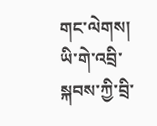གང་ལེགས། ཡི་གེ་འབྲི་སྐབས་ཀྱི་བྲི་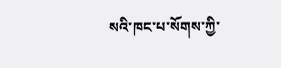སའི་ཁང་པ་སོགས་ཀྱི་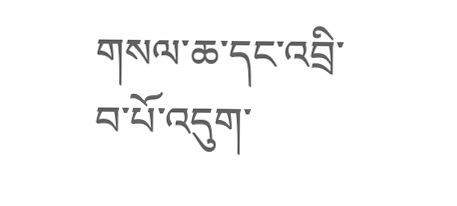གསལ་ཆ་དང་འབྲི་བ་པོ་འདུག་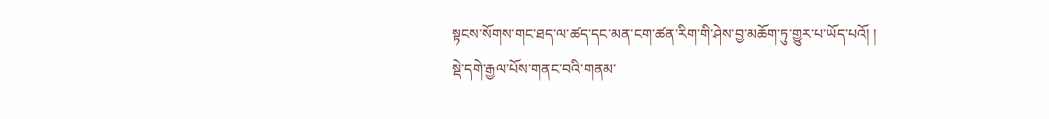སྟངས་སོགས་གང་ཐད་ལ་ཚད་དང་མན་ངག་ཚན་རིག་གི་ཤེས་བྱ་མཆོག་ཏུ་གྱུར་པ་ཡོད་པའོ། །
སྡེ་དགེ་རྒྱལ་པོས་གནང་བའི་གནམ་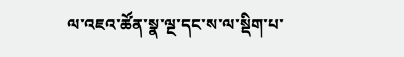ལ་འཇའ་ཚོན་སྣ་ལྔ་དང་ས་ལ་སྡིག་པ་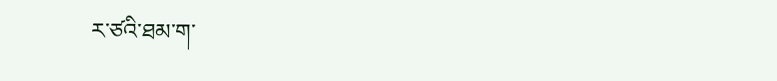ར་ཙའི་ཐམ་ག་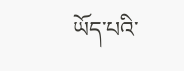ཡོད་པའི་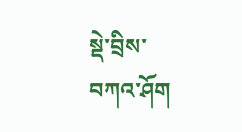སྡེ་བྲིས་བཀའ་ཤོག